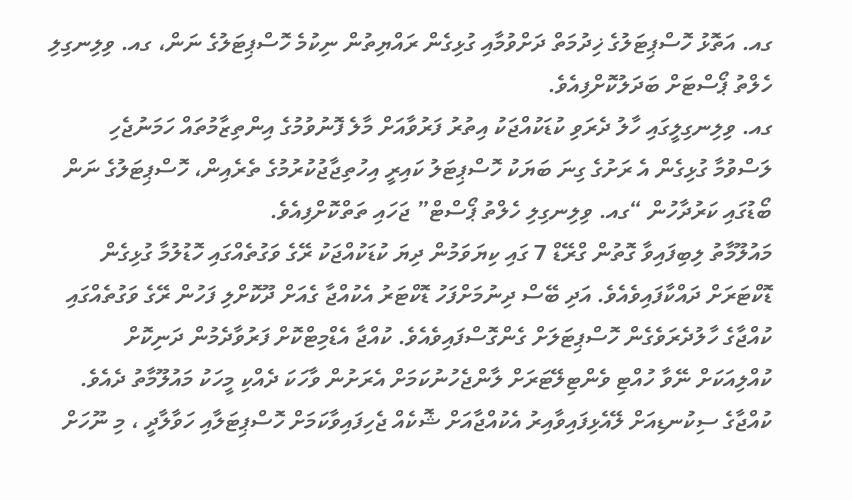ގއ. އަތޮޅު ހޮސްޕިޓަލުގެ ޚިދުމަތް ދަށްވުމާއި ގުޅިގެން ރައްޔިތުން ނިކުމެ ހޮސްޕިޓަލުގެ ނަން، ގއ. ވިލިނގިލި ހެލްތު ޕޯސްޓަށް ބަދަލުކޮށްފިއެވެ.
ގއ. ވިލިނގިލީގައި ހާލު ދެރަވި ކުޑަކުއްޖަކު އިތުރު ފަރުވާއަށް މާލެ ފޮނުވުމުގެ އިންތިޒާމުތައް ހަމަނުޖެހި ލަސްވުމާ ގުޅިގެން އެ ރަށުގެ ގިނަ ބަޔަކު ހޮސްޕިޓަލު ކައިރީ އިހުތިޖާޖުކުރުމުގެ ތެރެއިން، ހޮސްޕިޓަލުގެ ނަން ބޯޑުގައި ކަރުދާހުން “ގއ. ވިލިނގިލި ހެލްތު ޕޯސްޓް” ޖަހައި ތަތްކޮށްފިއެވެ.
މައުލޫމާތު ލިބިފައިވާ ގޮތުން ގްރޭޑް 7 ގައި ކިޔަވަމުން ދިޔަ ކުޑަކުއްޖަކު ރޭގެ ވަގުތެއްގައި ހޮޑުލުމާ ގުޅިގެން ޑޮކްޓަރަށް ދައްކާފައިވެއެވެ. އަދި ބޭސް ދިނުމަށްފަހު ޑޮކްޓަރު އެކުއްޖާ ގެއަށް ދޫކޮށްލި ފަހުން ރޭގެ ވަގުތެއްގައި ކުއްޖާގެ ހާލުދެރަވެގެން ހޮސްޕިޓަލަށް ގެންގޮސްފައިވެއެވެ. ކުއްޖާ އެޑްމިޓްކޮށް ފަރުވާދެމުން ދަނިކޮށް ކުއްލިއަކަށް ނޭވާ ހުއްޓި ވެންޓިލޭޓަރަށް ލާންޖެހުނުކަމަށް އެރަށުން ވާހަކަ ދެއްކި މީހަކު މައުލޫމާތު ދެއެވެ.
ކުއްޖާގެ ސިކުނޑިއަށް ލޭއެޅިފައިވާއިރު އެކުއްޖާއަށް ޝޮކެއް ޖެހިފައިވާކަމަށް ހޮސްޕިޓަލާއި ހަވާލާދީ ، މި ނޫހަށް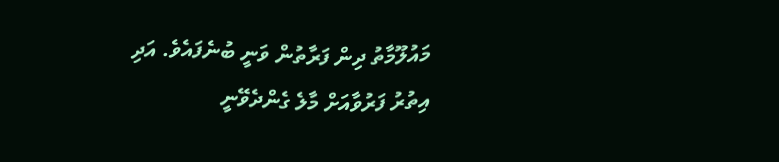މައުލޫމާތު ދިން ފަރާތުން ވަނީ ބުނެފައެވެ. އަދި އިތުރު ފަރުވާއަށް މާލެ ގެންދެވޭނީ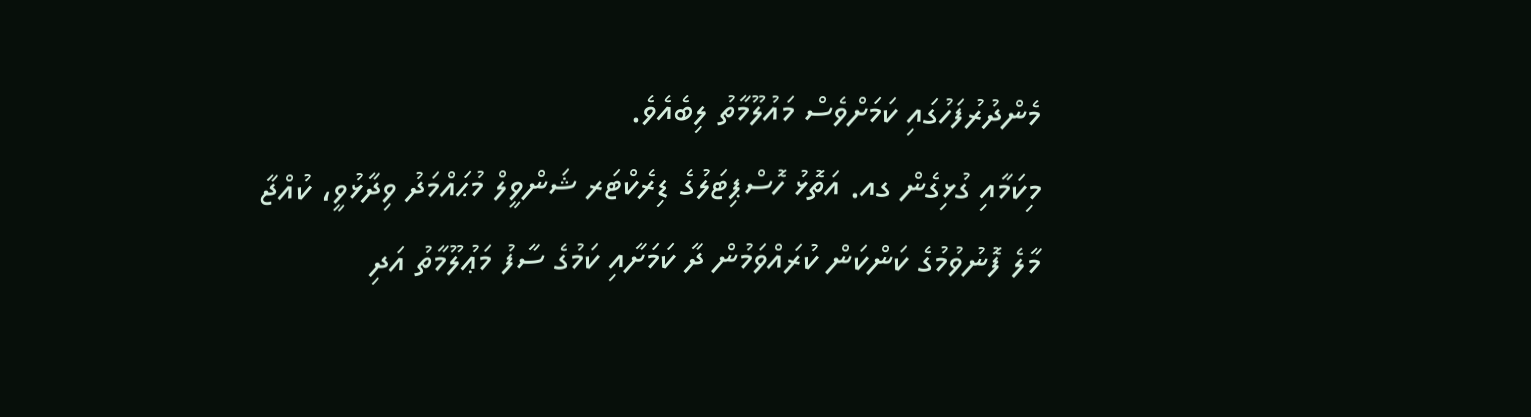މެންދުރުފަހުގައި ކަމަށްވެސް މައުލޫމާތު ލިބެއެވެ.
މިކަމާއި ގުޅިގެން ގއ. އަތޮޅު ހޮސްޕިޓަލުގެ ޑިރެކްޓަރ ޝަންވީލް މުޙައްމަދު ވިދާޅުވީ، ކުއްޖާ މާލެ ފޮނުވުމުގެ ކަންކަން ކުރައްވަމުން ދާ ކަމަށާއި ކަމުގެ ސާފު މަޢުލޫމާތު އަދި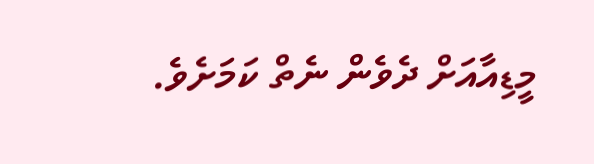މީޑިއާއަށް ދެވެން ނެތް ކަމަށެވެ.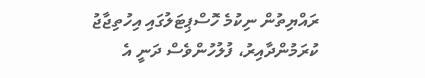ރައްޔިތުން ނިކުމެ ހޮސްޕިޓަލުގައި އިހުތިޖާޖު ކުރަމުންދާއިރު، ފުލުހުންވެސް ދަނީ އެ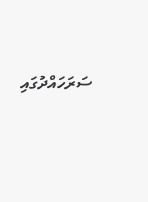ސަރަހައްދުގައި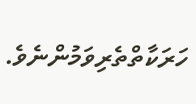ހަރަކާތްތެރިވަމުންނެވެ.